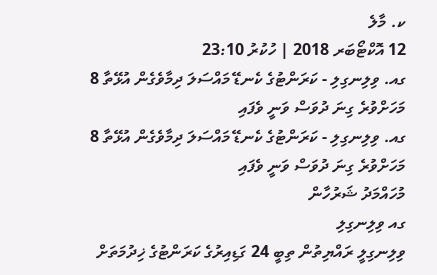ކ. މާލެ
12 އޮކްޓޯބަރ 2018 | ހުކުރު 23:10
ގއ. ވިލިނގިލި - ކަރަންޓުގެ ކެނޑޭ މައްސަލަ ދިމާވެގެން އުޅޭތާ 8 މަހަށްވުރެ ގިނަ ދުވަސް ވަނީ ވެފައި
ގއ. ވިލިނގިލި - ކަރަންޓުގެ ކެނޑޭ މައްސަލަ ދިމާވެގެން އުޅޭތާ 8 މަހަށްވުރެ ގިނަ ދުވަސް ވަނީ ވެފައި
މުހައްމަދު ޝަރުހާން
ގއ ވިލިނގިލި
ވިލިނގިލީ ރައްޔިތުން ތިބީ 24 ގަޑިއިރުގެ ކަރަންޓުގެ ޚިދުމަތަށް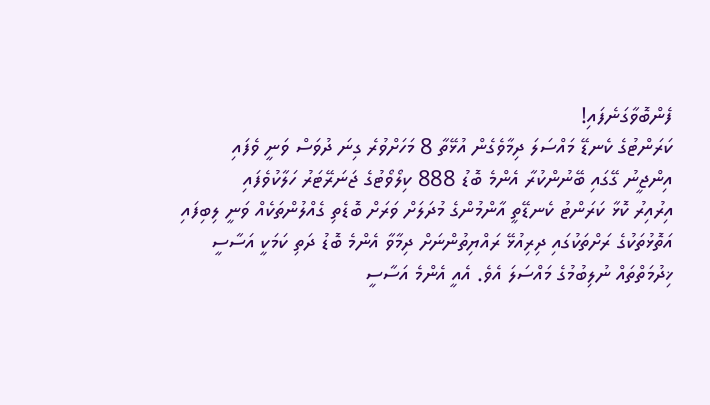ފެންބޮވާގަނެފައި!
ކަރަންޓުގެ ކެނޑޭ މައްސަލަ ދިމާވެގެން އުޅޭތާ 8 މަހަށްވުރެ ގިނަ ދުވަސް ވަނީ ވެފައި
އިންޖީނު ގޭގައި ބޭނުންކުރާ އެންމެ ބޮޑު 888 ކިލޯވޯޓުގެ ޖަނަރޭޓަރު ހަލާކުވެފައި
އިރުއިރު ކޮޅާ ކަރަންޓު ކެނޑޭތީ އާންމުންގެ މުދަލަށް ވަރަށް ބޮޑެތި ގެއްލުންތަކެއް ވަނީ ލިބިފައި
އަތޮޅުތަކުގެ ރަށްތަކުގައި ދިރިއުޅޭ ރައްޔިތުންނަށް ދިމާވާ އެންމެ ބޮޑު ދަތި ކަމަކީ އަސާސީ ޚިދުމަތްތައް ނުލިބުމުގެ މައްސަލަ އެވެ. އެއީ އެންމެ އަސާސީ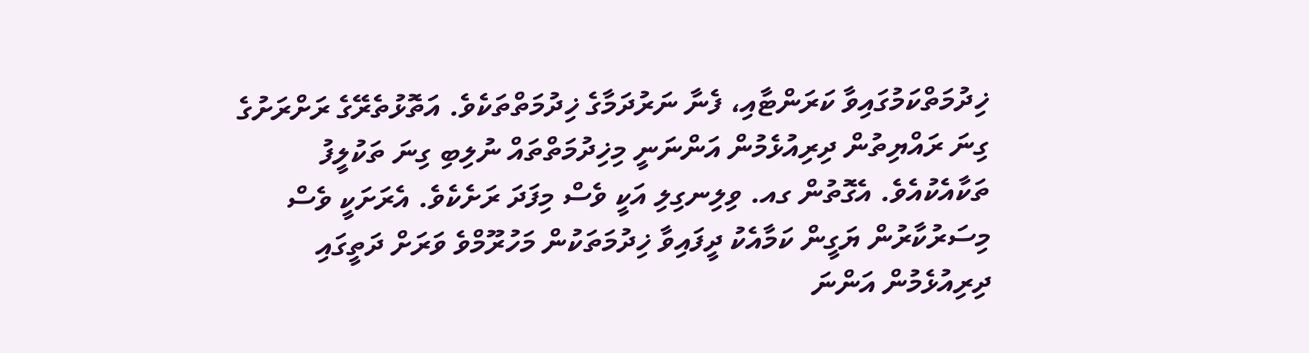ޚިދުމަތްކަމުގައިވާ ކަރަންޓާއި، ފެނާ ނަރުދަމާގެ ޚިދުމަތްތަކެވެ. އަތޮޅުތެރޭގެ ރަށްރަށުގެ ގިނަ ރައްޔިތުން ދިރިއުޅެމުން އަންނަނީ މިޚިދުމަތްތައް ނުލިބި ގިނަ ތަކުލީފު ތަކާއެކުއެވެ. އެގޮތުން ގއ. ވިލިނގިލި އަކީ ވެސް މިފަދަ ރަށެކެވެ. އެރަށަކީ ވެސް މިސަރުކާރުން ޔަގީން ކަމާއެކު ދީފައިވާ ޚިދުމަތަކުން މަހުރޫމްވެ ވަރަށް ދަތީގައި ދިރިއުޅެމުން އަންނަ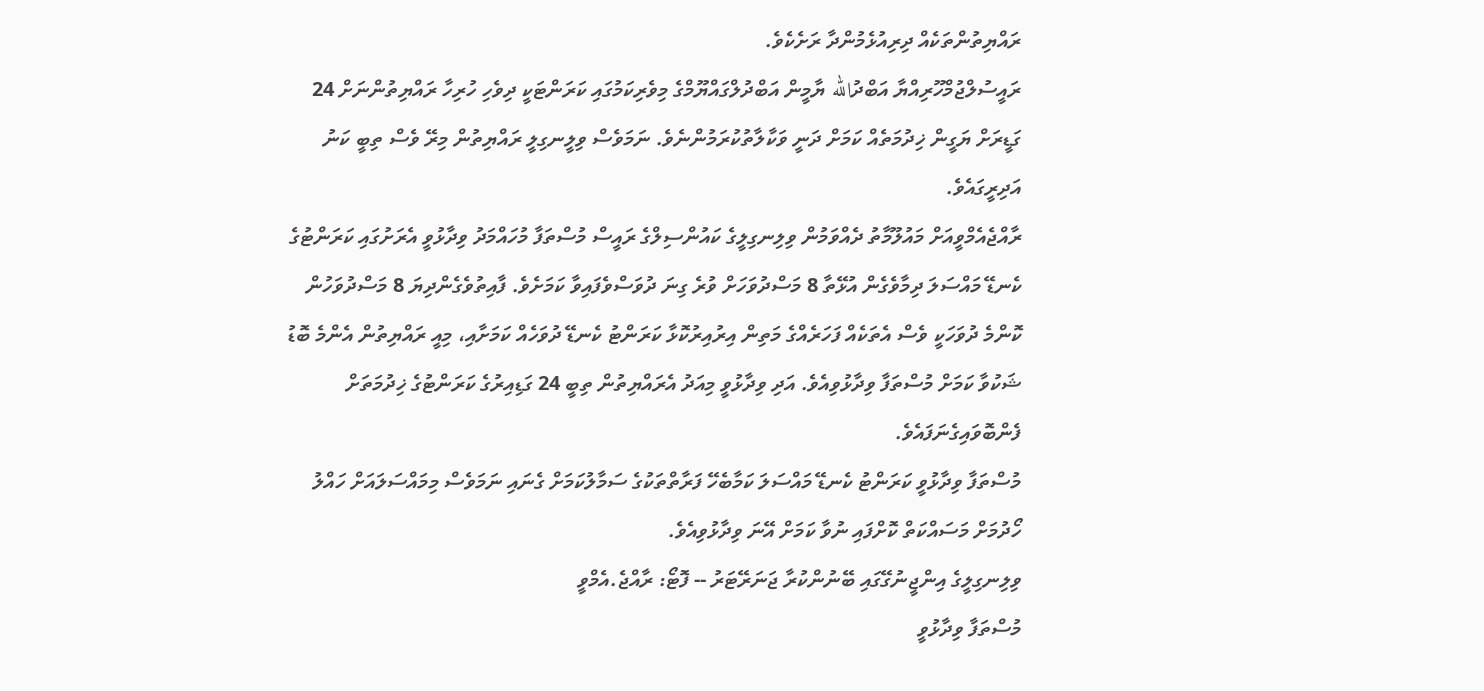ރައްޔިތުންތަކެއް ދިރިއުޅެމުންދާ ރަށެކެވެ.
ރައީސުލްޖުމްހޫރިއްޔާ އަބްދުالله ޔާމީން އަބްދުލްގައްޔޫމްގެ މިވެރިކަމުގައި ކަރަންޓަކީ ދިވެހި ހުރިހާ ރައްޔިތުންނަށް 24 ގަޑީރަށް ޔަގީން ޚިދުމަތެއް ކަމަށް ދަނީ ވަކާލާތުކުރަމުންނެވެ. ނަމަވެސް ވިލީނގިލީ ރައްޔިތުން މިރޭ ވެސް ތިބީ ކަނު އަދިރީގައެވެ.
ރާއްޖެއެމްވީއަށް މައުލޫމާތު ދެއްވަމުން ވިލިނގިލީގެ ކައުންސިލްގެ ރައީސް މުސްތަފާ މުހައްމަދު ވިދާޅުވީ އެރަށުގައި ކަރަންޓުގެ ކެނޑޭ މައްސަލަ ދިމާވެގެން އުޅޭތާ 8 މަސްދުވަހަށް ވުރެ ގިނަ ދުވަސްވެފައިވާ ކަމަށެވެ. ފާއިތުވެގެންދިޔަ 8 މަސްދުވަހުން ކޮންމެ ދުވަހަކީ ވެސް އެތަކެއް ފަހަރެއްގެ މަތިން އިރުއިރުކޮޅާ ކަރަންޓު ކެނޑޭ ދުވަހެއް ކަމަށާއި، މިއީ ރައްޔިތުން އެންމެ ބޮޑު ޝަކުވާ ކަމަށް މުސްތަފާ ވިދާޅުވިއެވެ. އަދި ވިދާޅުވީ މިއަދު އެރައްޔިތުން ތިބީ 24 ގަޑިއިރުގެ ކަރަންޓުގެ ޚިދުމަތަށް ފެންބޮވައިގެނަފައެވެ.
މުސްތަފާ ވިދާޅުވީ ކަރަންޓު ކެނޑޭ މައްސަލަ ކަމާބެހޭ ފަރާތްތަކުގެ ސަމާލުކަމަށް ގެނައި ނަމަވެސް މިމައްސަލައަށް ހައްލު ހޯދުމަށް މަސައްކަތް ކޮށްފައި ނުވާ ކަމަށް އޭނަ ވިދާޅުވިއެވެ.
ވިލިނގިލީގެ އިންޖީނުގޭގައި ބޭނުންކުރާ ޖަނަރޭޓަރު -- ފޮޓޯ: ރާއްޖެ.އެމްވީ
މުސްތަފާ ވިދާޅުވީ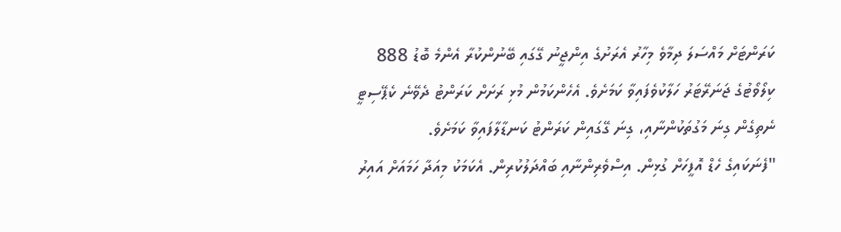ކަރަންޓަށް މައްސަލަ ދިމާވެ މިހާރު އެރަށުގެ އިންޖީނު ގޭގައި ބޭނުންކުރާ އެންމެ ބޮޑު 888 ކިލޯވޯޓުގެ ޖަނަރޭޓަރު ހަލާކުވެފައިވާ ކަމަށެވެ. އެހެންކަމުން މުޅި ރަށަށް ކަރަންޓު ދެވޭނެ ކެޕޭސިޓީ ނެތިގެން ގިނަ މަގުތަކުންނާއި، ގިނަ ގޭގައިން ކަރަންޓު ކަނޑާލާފައިވާ ކަމަށެވެ.
"ފެނަކައިގެ ހެޑް އޮފީހަށް ގުޅިން. އިސްވެރިންނާއި ބައްދަލުކުރިން. އެކަމަކު މިއަދާ ހަމައަށް އައިރު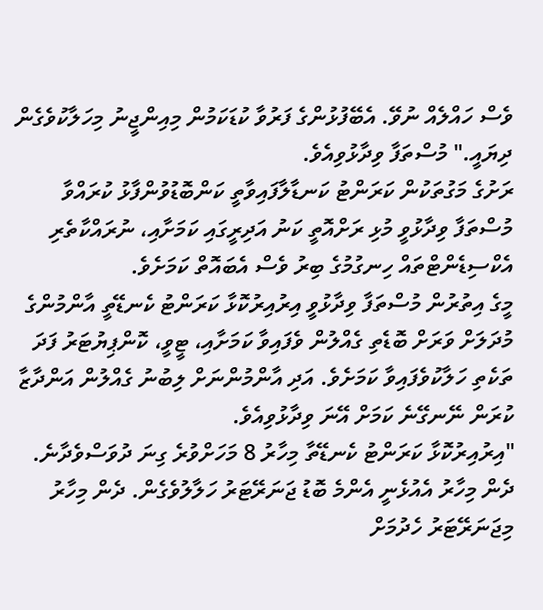ވެސް ހައްލެއް ނުވޭ. އެބޭފުޅުންގެ ފަރުވާ ކުޑަކަމުން މިއިންޖީނު މިހަލާކުވެގެން ދިޔައީ." މުސްތަފާ ވިދާޅުވިއެވެ.
ރަށުގެ މަގުތަކުން ކަރަންޓު ކަނޑާލާފައިވާތީ ކަންބޮޑުވުންފާޅު ކުރައްވާ މުސްތަފާ ވިދާޅުވީ މުޅި ރަށްއޮތީ ކަނު އަދިރީގައި ކަމަށާއި، ނުރައްކާތެރި އެކްސިޑެންޓްތައް ހިނގުމުގެ ބިރު ވެސް އެބައޮތް ކަމަށެވެ.
މީގެ އިތުރުން މުސްތަފާ ވިދާޅުވީ އިރުއިރުކޮޅާ ކަރަންޓު ކެނޑޭތީ އާންމުންގެ މުދަލަށް ވަރަށް ބޮޑެތި ގެއްލުން ވެފައިވާ ކަމަށާއި، ޓީވީ، ކޮންޕިޔުޓަރު ފަދަ ތަކެތި ހަލާކުވެފައިވާ ކަމަށެވެ. އަދި އާންމުންނަށް ލިބުނު ގެއްލުން އަންދާޒާ ކުރަން ނޭނގޭނެ ކަމަށް އޭނަ ވިދާޅުވިއެވެ.
"އިރުއިރުކޮޅާ ކަރަންޓު ކެނޑޭތާ މިހާރު 8 މަހަށްވުރެ ގިނަ ދުވަސްވެދާނެ. ދެން މިހާރު އެއުޅެނީ އެންމެ ބޮޑު ޖަނަރޭޓަރު ހަލާލުވެގެން. ދެން މިހާރު މިޖަނަރޭޓަރު ހެދުމަށް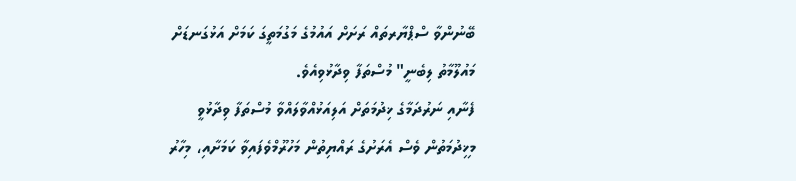ބޭނުންވާ ސްޕްޔާރތައް ރަށަށް އައުމުގެ މަގުމަތީގަ ކަމަށް އަޅުގަނޑަށް މައުލޫމާތު ލިބެނީ" މުސްތަފާ ވިދާޅުވިއެވެ.
ފެނާއި ނަރުދަމާގެ ޚިދުމަތަށް އަލިއަޅުއްވާލައްވާ މުސްތަފާ ވިދާޅުވީ މިޚިދުމަތުން ވެސް އެރަށުގެ ރައްޔިތުން މަހުރޫމްވެފައިވާ ކަމަށާއި، މިހާރު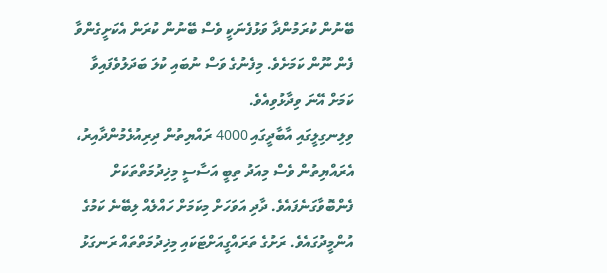ބޭނުން ކުރަމުންދާ ވަޅުފެނަކީ ވެސް ބޭނުން ކުރަން އެކަށީގެންވާ ފެން ނޫން ކަމަށެވެ. މިފެނުގެ ވަސް ނުބައި ކުލަ ބަދަލުވެފައިވާ ކަމަށް އޭނަ ވިދާޅުވިއެވެ.
ވިލިނގިލީގައި އާބާދީގައި 4000 ރައްޔިތުން ދިރިއުޅެމުންދާއިރު، އެރައްޔިތުން ވެސް މިއަދު ތިބީ އަސާސީ މިޚިދުމަތްތަކަށް ފެންބޮވާގަނެފައެވެ. ދާދި އަވަހަށް މިކަމަށް ހައްލެއް ލިބޭނެ ކަމުގެ އުންމީދުގައެވެ. ރަށުގެ ތަރައްގީއަށްޓަކައި މިޚިދުމަތްތައް ރަނގަޅު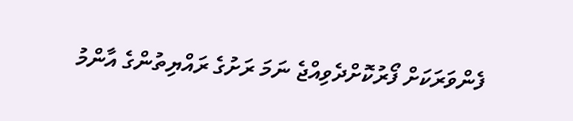ފެންވަރަކަށް ފޯރުކޮށްދެވިއްޖެ ނަމަ ރަށުގެ ރައްޔިތުންގެ އާންމު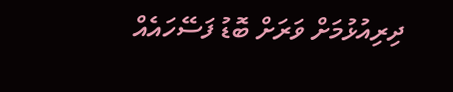ދިރިއުޅުމަށް ވަރަށް ބޮޑު ފަސޭހައެއް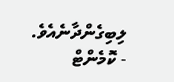ލިބިގެންދާނެއެވެ.
- ކޮމެންޓް